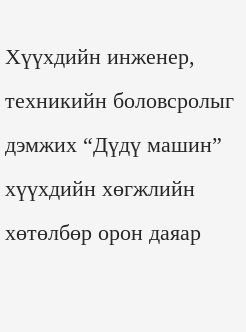Хүүхдийн инженер, техникийн боловсролыг дэмжих “Дүдү машин” хүүхдийн хөгжлийн хөтөлбөр орон даяар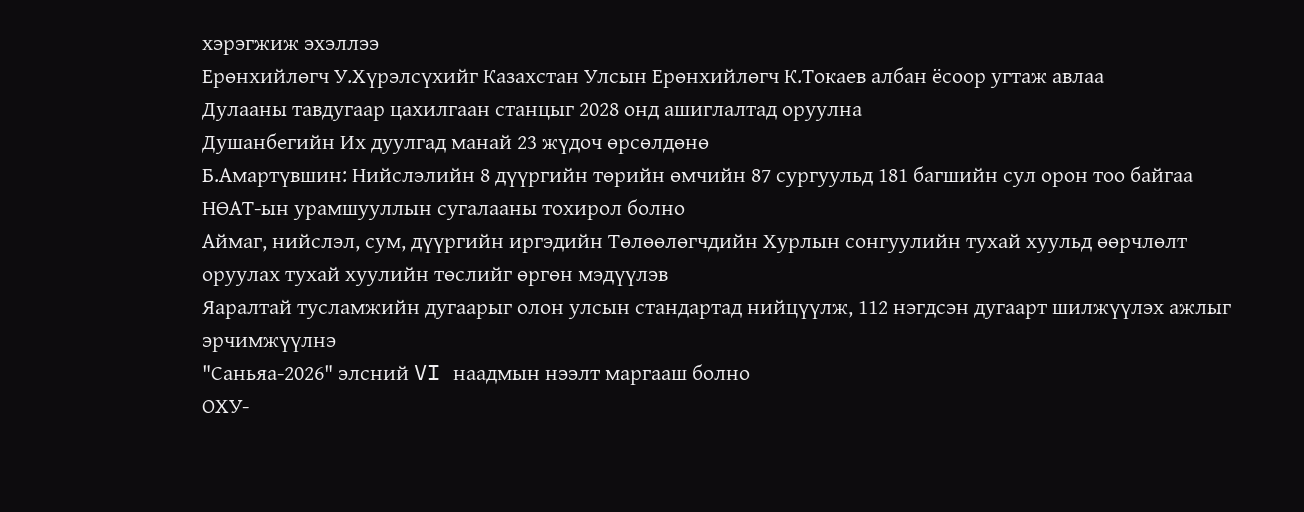хэрэгжиж эхэллээ
Ерөнхийлөгч У.Хүрэлсүхийг Казахстан Улсын Ерөнхийлөгч К.Токаев албан ёсоор угтаж авлаа
Дулааны тавдугаар цахилгаан станцыг 2028 онд ашиглалтад оруулна
Душанбегийн Их дуулгад манай 23 жүдоч өрсөлдөнө
Б.Амартүвшин: Нийслэлийн 8 дүүргийн төрийн өмчийн 87 сургуульд 181 багшийн сул орон тоо байгаа
НӨАТ-ын урамшууллын сугалааны тохирол болно
Аймаг, нийслэл, сум, дүүргийн иргэдийн Төлөөлөгчдийн Хурлын сонгуулийн тухай хуульд өөрчлөлт оруулах тухай хуулийн төслийг өргөн мэдүүлэв
Яаралтай тусламжийн дугаарыг олон улсын стандартад нийцүүлж, 112 нэгдсэн дугаарт шилжүүлэх ажлыг эрчимжүүлнэ
"Саньяа-2026" элсний VI наадмын нээлт маргааш болно
ОХУ-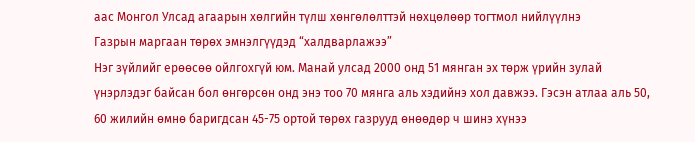аас Монгол Улсад агаарын хөлгийн түлш хөнгөлөлттэй нөхцөлөөр тогтмол нийлүүлнэ
Газрын маргаан төрөх эмнэлгүүдэд “халдварлажээ”
Нэг зүйлийг ерөөсөө ойлгохгүй юм. Манай улсад 2000 онд 51 мянган эх төрж үрийн зулай үнэрлэдэг байсан бол өнгөрсөн онд энэ тоо 70 мянга аль хэдийнэ хол давжээ. Гэсэн атлаа аль 50, 60 жилийн өмнө баригдсан 45-75 ортой төрөх газрууд өнөөдөр ч шинэ хүнээ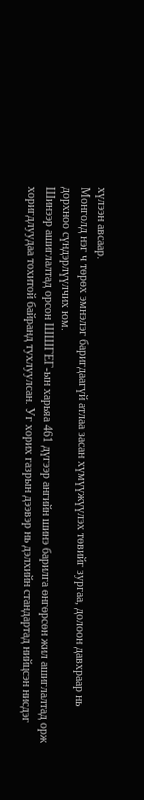хүлээн авсаар.
Монголд нэг ч төрөх эмнэлэг баригдаагүй атлаа засан хүмүүжүүлэх төвийг зургаа, долоон давхраар нь дорхноо сүндэрлүүлчих юм.
Шинээр ашиглалтад орсон ШШГЕГ-ын харьяа 461 дүгээр ангийн шинэ барилга өнгөрсөн жил ашиглалтад орж хоригдлуудаа тохитой байранд тухлуулсан. Уг хорих газрын дээвэр нь дэлхийн стандартад нийцсэн нисдэг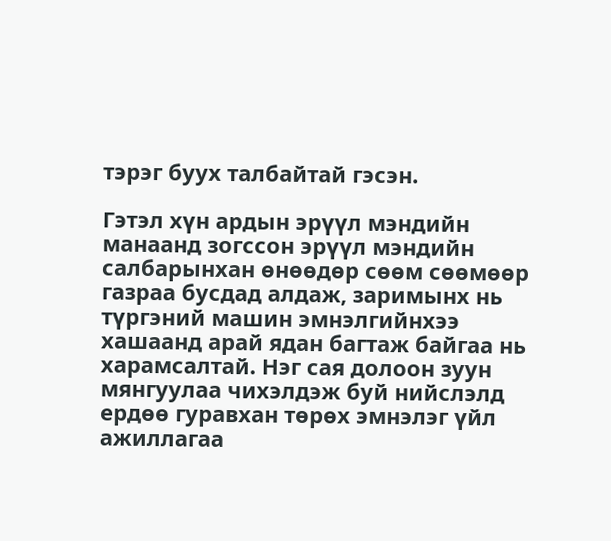тэрэг буух талбайтай гэсэн.

Гэтэл хүн ардын эрүүл мэндийн манаанд зогссон эрүүл мэндийн салбарынхан өнөөдөр сөөм сөөмөөр газраа бусдад алдаж, заримынх нь түргэний машин эмнэлгийнхээ хашаанд арай ядан багтаж байгаа нь харамсалтай. Нэг сая долоон зуун мянгуулаа чихэлдэж буй нийслэлд ердөө гуравхан төрөх эмнэлэг үйл ажиллагаа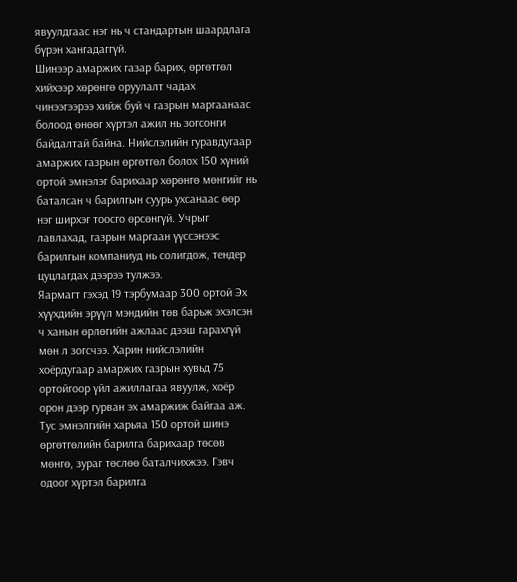явуулдгаас нэг нь ч стандартын шаардлага бүрэн хангадаггүй.
Шинээр амаржих газар барих, өргөтгөл хийхээр хөрөнгө оруулалт чадах чинээгээрээ хийж буй ч газрын маргаанаас болоод өнөөг хүртэл ажил нь зогсонги байдалтай байна. Нийслэлийн гуравдугаар амаржих газрын өргөтгөл болох 150 хүний ортой эмнэлэг барихаар хөрөнгө мөнгийг нь баталсан ч барилгын суурь ухсанаас өөр нэг ширхэг тоосго өрсөнгүй. Учрыг лавлахад, газрын маргаан үүссэнээс барилгын компаниуд нь солигдож, тендер цуцлагдах дээрээ тулжээ.
Яармагт гэхэд 19 тэрбумаар 300 ортой Эх хүүхдийн эрүүл мэндийн төв барьж эхэлсэн ч ханын өрлөгийн ажлаас дээш гарахгүй мөн л зогсчээ. Харин нийслэлийн хоёрдугаар амаржих газрын хувьд 75 ортойгоор үйл ажиллагаа явуулж, хоёр орон дээр гурван эх амаржиж байгаа аж. Тус эмнэлгийн харьяа 150 ортой шинэ өргөтгөлийн барилга барихаар төсөв мөнгө, зураг төслөө баталчихжээ. Гэвч одоог хүртэл барилга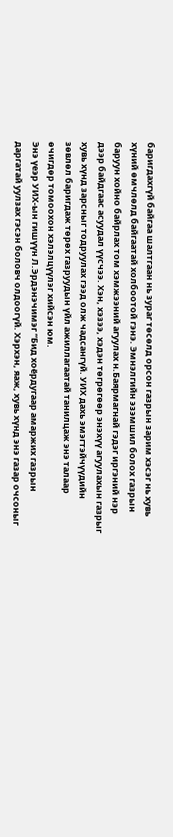баригдахгүй байгаа шалтгаан нь зураг төсөлд орсон газрын зарим хэсэг нь хувь хүний өмчлөлд байгаатай холбоотой гэнэ. Эмнэлгийн эзэмшил болох газрын баруун хойно байрлах том хэмжээний агуулах н.Баярмагнай гэдэг иргэний нэр дээр байдгаас асуудал үүсчээ. Хэн, хэзээ, хэдэн төгрөгөөр энэхүү агуулахын газрыг хувь хүнд зарсныг тодруулах гээд олж чадсангүй. УИХ дахь эмэгтэйчүүдийн зөвлөл баригдаж төрөх газруудын үйл ажиллагаатай танилцаж энэ талаар өчигдөр томоохон хэлэлцүүлэг хийсэн юм.
Энэ үеэр УИХ-ын гишүүн Л.Эрдэнэчимэг “Бид хоёрдугаар амаржих газрын даргатай уулзах гэсэн боловч олдоогүй. Хэрхэн, яаж, хувь хүнд энэ газар очсоныг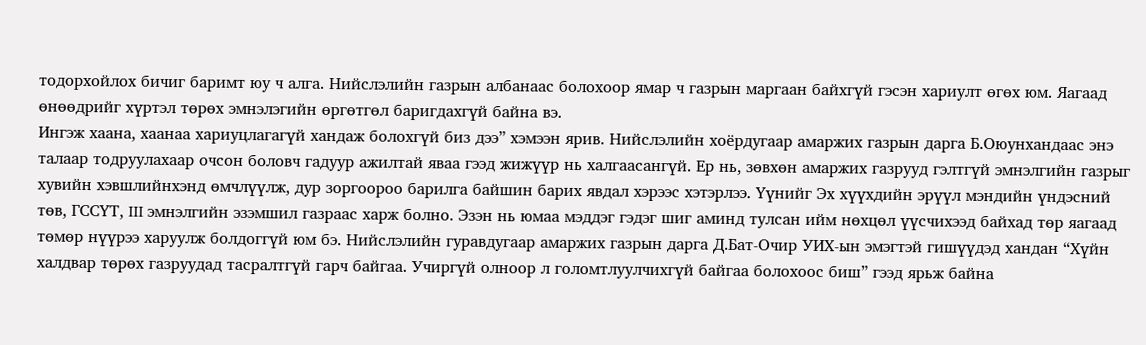тодорхойлох бичиг баримт юу ч алга. Нийслэлийн газрын албанаас болохоор ямар ч газрын маргаан байхгүй гэсэн хариулт өгөх юм. Яагаад өнөөдрийг хүртэл төрөх эмнэлэгийн өргөтгөл баригдахгүй байна вэ.
Ингэж хаана, хаанаа хариуцлагагүй хандаж болохгүй биз дээ” хэмээн ярив. Нийслэлийн хоёрдугаар амаржих газрын дарга Б.Оюунхандаас энэ талаар тодруулахаар очсон боловч гадуур ажилтай яваа гээд жижүүр нь халгаасангүй. Ер нь, зөвхөн амаржих газрууд гэлтгүй эмнэлгийн газрыг хувийн хэвшлийнхэнд өмчлүүлж, дур зоргоороо барилга байшин барих явдал хэрээс хэтэрлээ. Үүнийг Эх хүүхдийн эрүүл мэндийн үндэсний төв, ГССҮТ, III эмнэлгийн эзэмшил газраас харж болно. Эзэн нь юмаа мэддэг гэдэг шиг аминд тулсан ийм нөхцөл үүсчихээд байхад төр яагаад төмөр нүүрээ харуулж болдоггүй юм бэ. Нийслэлийн гуравдугаар амаржих газрын дарга Д.Бат-Очир УИХ-ын эмэгтэй гишүүдэд хандан “Хүйн халдвар төрөх газруудад тасралтгүй гарч байгаа. Учиргүй олноор л голомтлуулчихгүй байгаа болохоос биш” гээд ярьж байна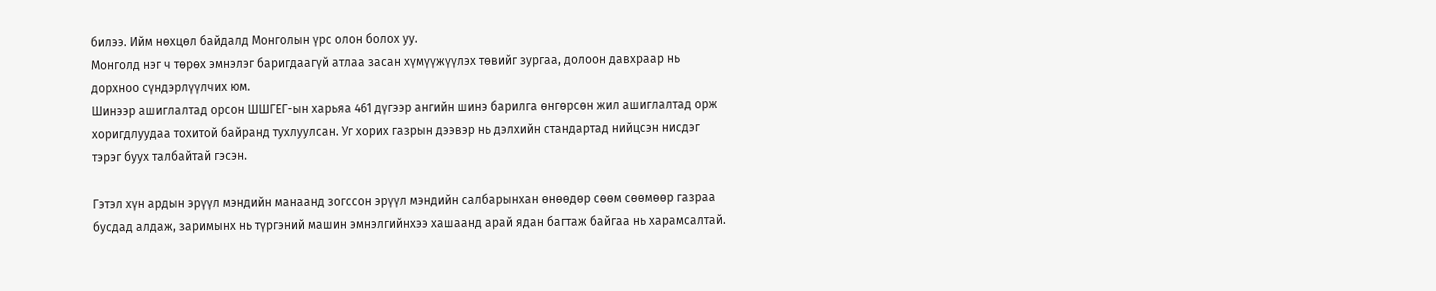билээ. Ийм нөхцөл байдалд Монголын үрс олон болох уу.
Монголд нэг ч төрөх эмнэлэг баригдаагүй атлаа засан хүмүүжүүлэх төвийг зургаа, долоон давхраар нь дорхноо сүндэрлүүлчих юм.
Шинээр ашиглалтад орсон ШШГЕГ-ын харьяа 461 дүгээр ангийн шинэ барилга өнгөрсөн жил ашиглалтад орж хоригдлуудаа тохитой байранд тухлуулсан. Уг хорих газрын дээвэр нь дэлхийн стандартад нийцсэн нисдэг тэрэг буух талбайтай гэсэн.

Гэтэл хүн ардын эрүүл мэндийн манаанд зогссон эрүүл мэндийн салбарынхан өнөөдөр сөөм сөөмөөр газраа бусдад алдаж, заримынх нь түргэний машин эмнэлгийнхээ хашаанд арай ядан багтаж байгаа нь харамсалтай.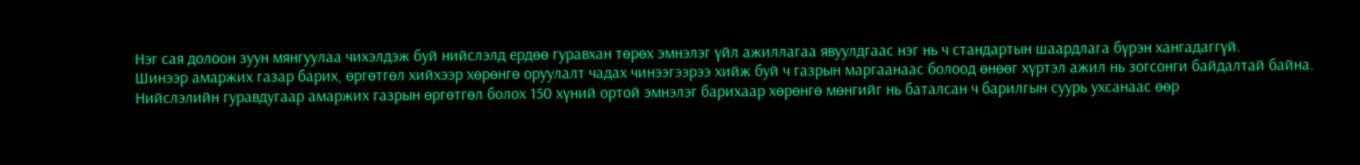Нэг сая долоон зуун мянгуулаа чихэлдэж буй нийслэлд ердөө гуравхан төрөх эмнэлэг үйл ажиллагаа явуулдгаас нэг нь ч стандартын шаардлага бүрэн хангадаггүй.
Шинээр амаржих газар барих, өргөтгөл хийхээр хөрөнгө оруулалт чадах чинээгээрээ хийж буй ч газрын маргаанаас болоод өнөөг хүртэл ажил нь зогсонги байдалтай байна. Нийслэлийн гуравдугаар амаржих газрын өргөтгөл болох 150 хүний ортой эмнэлэг барихаар хөрөнгө мөнгийг нь баталсан ч барилгын суурь ухсанаас өөр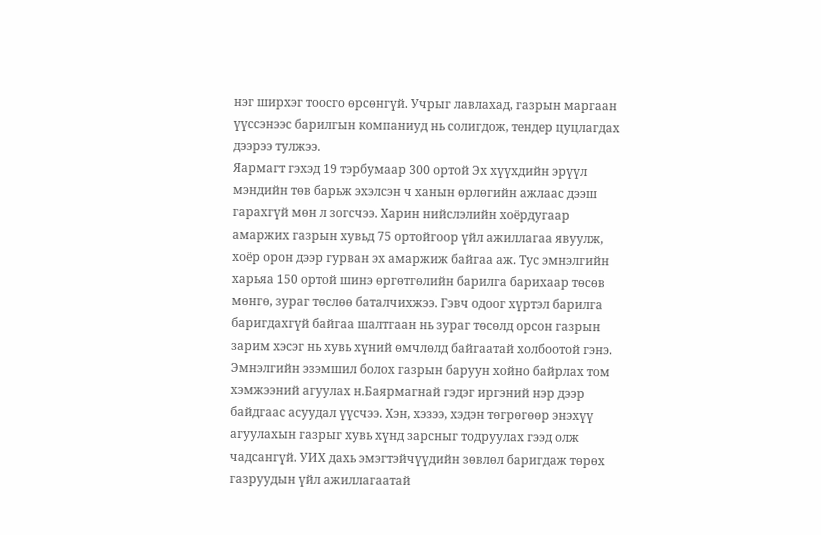нэг ширхэг тоосго өрсөнгүй. Учрыг лавлахад, газрын маргаан үүссэнээс барилгын компаниуд нь солигдож, тендер цуцлагдах дээрээ тулжээ.
Яармагт гэхэд 19 тэрбумаар 300 ортой Эх хүүхдийн эрүүл мэндийн төв барьж эхэлсэн ч ханын өрлөгийн ажлаас дээш гарахгүй мөн л зогсчээ. Харин нийслэлийн хоёрдугаар амаржих газрын хувьд 75 ортойгоор үйл ажиллагаа явуулж, хоёр орон дээр гурван эх амаржиж байгаа аж. Тус эмнэлгийн харьяа 150 ортой шинэ өргөтгөлийн барилга барихаар төсөв мөнгө, зураг төслөө баталчихжээ. Гэвч одоог хүртэл барилга баригдахгүй байгаа шалтгаан нь зураг төсөлд орсон газрын зарим хэсэг нь хувь хүний өмчлөлд байгаатай холбоотой гэнэ. Эмнэлгийн эзэмшил болох газрын баруун хойно байрлах том хэмжээний агуулах н.Баярмагнай гэдэг иргэний нэр дээр байдгаас асуудал үүсчээ. Хэн, хэзээ, хэдэн төгрөгөөр энэхүү агуулахын газрыг хувь хүнд зарсныг тодруулах гээд олж чадсангүй. УИХ дахь эмэгтэйчүүдийн зөвлөл баригдаж төрөх газруудын үйл ажиллагаатай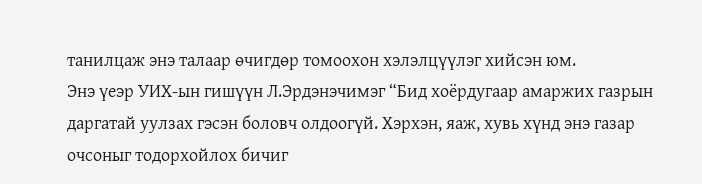танилцаж энэ талаар өчигдөр томоохон хэлэлцүүлэг хийсэн юм.
Энэ үеэр УИХ-ын гишүүн Л.Эрдэнэчимэг “Бид хоёрдугаар амаржих газрын даргатай уулзах гэсэн боловч олдоогүй. Хэрхэн, яаж, хувь хүнд энэ газар очсоныг тодорхойлох бичиг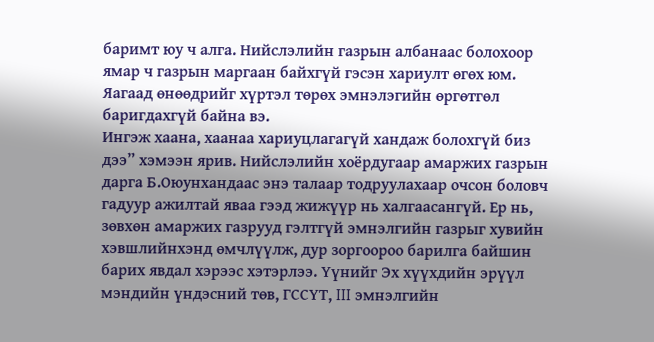баримт юу ч алга. Нийслэлийн газрын албанаас болохоор ямар ч газрын маргаан байхгүй гэсэн хариулт өгөх юм. Яагаад өнөөдрийг хүртэл төрөх эмнэлэгийн өргөтгөл баригдахгүй байна вэ.
Ингэж хаана, хаанаа хариуцлагагүй хандаж болохгүй биз дээ” хэмээн ярив. Нийслэлийн хоёрдугаар амаржих газрын дарга Б.Оюунхандаас энэ талаар тодруулахаар очсон боловч гадуур ажилтай яваа гээд жижүүр нь халгаасангүй. Ер нь, зөвхөн амаржих газрууд гэлтгүй эмнэлгийн газрыг хувийн хэвшлийнхэнд өмчлүүлж, дур зоргоороо барилга байшин барих явдал хэрээс хэтэрлээ. Үүнийг Эх хүүхдийн эрүүл мэндийн үндэсний төв, ГССҮТ, III эмнэлгийн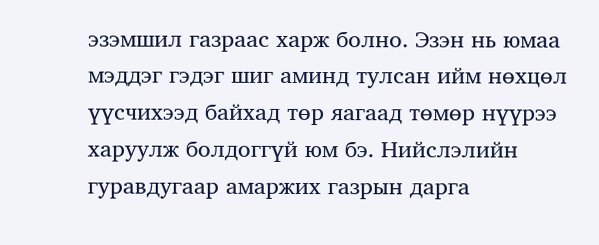эзэмшил газраас харж болно. Эзэн нь юмаа мэддэг гэдэг шиг аминд тулсан ийм нөхцөл үүсчихээд байхад төр яагаад төмөр нүүрээ харуулж болдоггүй юм бэ. Нийслэлийн гуравдугаар амаржих газрын дарга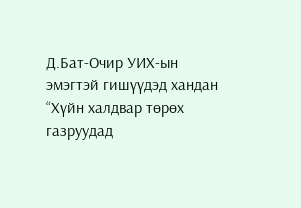Д.Бат-Очир УИХ-ын эмэгтэй гишүүдэд хандан “Хүйн халдвар төрөх газруудад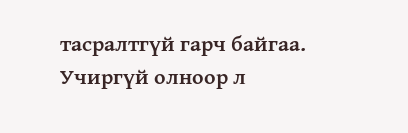тасралтгүй гарч байгаа. Учиргүй олноор л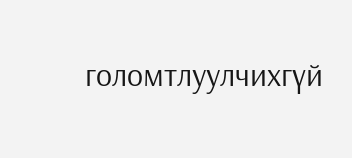голомтлуулчихгүй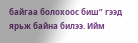байгаа болохоос биш” гээд ярьж байна билээ. Ийм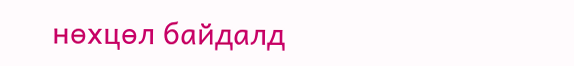нөхцөл байдалд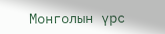Монголын үрс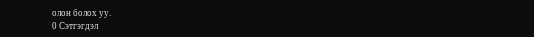олон болох уу.
0 Сэтгэгдэл